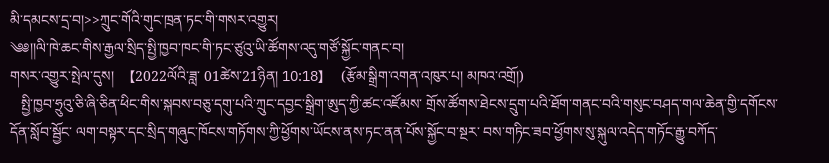མི་དམངས་དྲ་བ།>>ཀྲུང་གོའི་གུང་ཁྲན་ཏང་གི་གསར་འགྱུར།
༄༅།།ལི་ཁེ་ཆང་གིས་རྒྱལ་སྲིད་སྤྱི་ཁྱབ་ཁང་གི་ཏང་ཙུའུ་ཡི་ཚོགས་འདུ་གཙོ་སྐྱོང་གནང་བ།
གསར་འགྱུར་སྤེལ་དུས།  【2022ལོའི་ཟླ་ 01ཚེས་21ཉིན། 10:18】   (རྩོམ་སྒྲིག་འགན་འཁུར་པ། མཁའ་འགྲོ།)
   སྤྱི་ཁྱབ་ཧྲུའུ་ཅི་ཞི་ཅིན་ཕིང་གིས་སྐབས་བཅུ་དགུ་པའི་ཀྲུང་དབྱང་སྒྲིག་ཨུད་ཀྱི་ཚང་འཛོམས་ གྲོས་ཚོགས་ཐེངས་དྲུག་པའི་ཐོག་གནང་བའི་གསུང་བཤད་གལ་ཆེན་གྱི་དགོངས་དོན་སློབ་སྦྱོང་ ལག་བསྟར་དང་སྲིད་གཞུང་ཁོངས་གཏོགས་ཀྱི་ཕྱོགས་ཡོངས་ནས་ཏང་ནན་པོས་སྐྱོང་བ་སྔར་ བས་གཏིང་ཟབ་ཕྱོགས་སུ་སྐུལ་འདེད་གཏོང་རྒྱུ་བཀོད་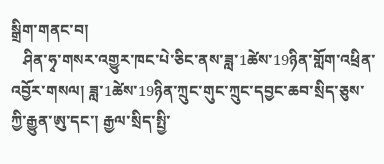སྒྲིག་གནང་བ།
   ཤིན་ཧྭ་གསར་འགྱུར་ཁང་པེ་ཅིང་ནས་ཟླ་1ཚེས་19ཉིན་གློག་འཕྲིན་འབྱོར་གསལ། ཟླ་1ཚེས་19ཉིན་ཀྲུང་གུང་ཀྲུང་དབྱང་ཆབ་སྲིད་ཅུས་ཀྱི་རྒྱུན་ཨུ་དང་། རྒྱལ་སྲིད་སྤྱི་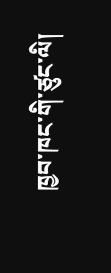ཁྱབ་ཁང་གི་ཙུང་ལི།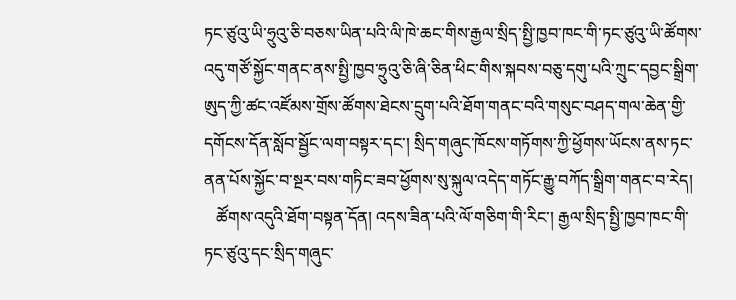ཏང་ཙུའུ་ཡི་ཧྲུའུ་ཅི་བཅས་ཡིན་པའི་ལི་ཁེ་ཆང་གིས་རྒྱལ་སྲིད་སྤྱི་ཁྱབ་ཁང་གི་ཏང་ཙུའུ་ཡི་ཚོགས་འདུ་གཙོ་སྐྱོང་གནང་ནས་སྤྱི་ཁྱབ་ཧྲུའུ་ཅི་ཞི་ཅིན་ཕིང་གིས་སྐབས་བཅུ་དགུ་པའི་ཀྲུང་དབྱང་སྒྲིག་ཨུད་ཀྱི་ཚང་འཛོམས་གྲོས་ཚོགས་ཐེངས་དྲུག་པའི་ཐོག་གནང་བའི་གསུང་བཤད་གལ་ཆེན་གྱི་དགོངས་དོན་སློབ་སྦྱོང་ལག་བསྟར་དང་། སྲིད་གཞུང་ཁོངས་གཏོགས་ཀྱི་ཕྱོགས་ཡོངས་ནས་ཏང་ནན་པོས་སྐྱོང་བ་སྔར་བས་གཏིང་ཟབ་ཕྱོགས་སུ་སྐུལ་འདེད་གཏོང་རྒྱུ་བཀོད་སྒྲིག་གནང་བ་རེད།
   ཚོགས་འདུའི་ཐོག་བསྟན་དོན། འདས་ཟིན་པའི་ལོ་གཅིག་གི་རིང་། རྒྱལ་སྲིད་སྤྱི་ཁྱབ་ཁང་གི་ཏང་ཙུའུ་དང་སྲིད་གཞུང་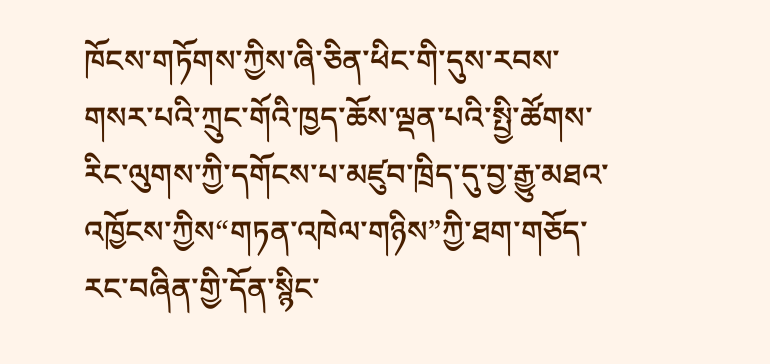ཁོངས་གཏོགས་ཀྱིས་ཞི་ཅིན་ཕིང་གི་དུས་རབས་གསར་པའི་ཀྲུང་གོའི་ཁྱད་ཆོས་ལྡན་པའི་སྤྱི་ཚོགས་རིང་ལུགས་ཀྱི་དགོངས་པ་མཛུབ་ཁྲིད་དུ་བྱ་རྒྱུ་མཐའ་འཁྱོངས་ཀྱིས“གཏན་འཁེལ་གཉིས”ཀྱི་ཐག་གཅོད་རང་བཞིན་གྱི་དོན་སྙིང་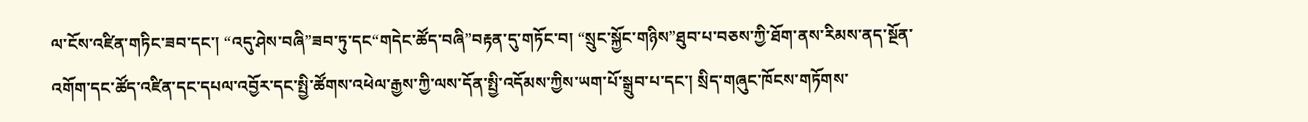ལ་ངོས་འཛིན་གཏིང་ཟབ་དང་། “འདུ་ཤེས་བཞི”ཟབ་ཏུ་དང“གདེང་ཚོད་བཞི”བརྟན་དུ་གཏོང་བ། “སྲུང་སྐྱོང་གཉིས”ཐུབ་པ་བཅས་ཀྱི་ཐོག་ནས་རིམས་ནད་སྔོན་འགོག་དང་ཚོད་འཛིན་དང་དཔལ་འབྱོར་དང་སྤྱི་ཚོགས་འཕེལ་རྒྱས་ཀྱི་ལས་དོན་སྤྱི་འདོམས་ཀྱིས་ཡག་པོ་སྒྲུབ་པ་དང་། སྲིད་གཞུང་ཁོངས་གཏོགས་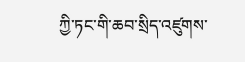ཀྱི་ཏང་གི་ཆབ་སྲིད་འཛུགས་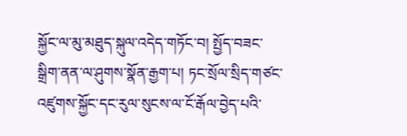སྐྱོང་ལ་མུ་མཐུད་སྐུལ་འདེད་གཏོང་བ། སྤྱོད་བཟང་སྒྲིག་ནན་ལ་ཤུགས་སྣོན་རྒྱག་པ། ཏང་སྲོལ་སྲིད་གཙང་འཛུགས་སྐྱོང་དང་རུལ་སུངས་ལ་ངོ་རྒོལ་བྱེད་པའི་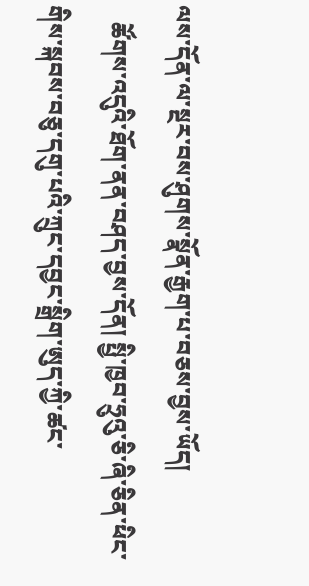ལས་དོན་ལ་སྔར་བས་ཤུགས་སྣོན་རྒྱག་པ་བཅས་བྱས་ཡོད།
   ཚོགས་འདུའི་ཐོག་ནན་བཤད་བྱས་དོན། སྤྱི་ཁྱབ་ཧྲུའུ་ཅི་ཞི་ཅིན་ཕིང་གིས་སྐབས་བཅུ་དགུ་པའི་ཀྲུང་དབྱང་སྒྲིག་ཨུད་ཀྱི་ཚང་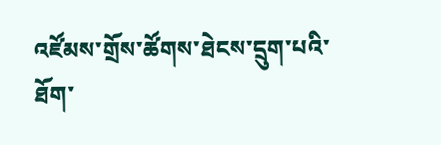འཛོམས་གྲོས་ཚོགས་ཐེངས་དྲུག་པའི་ཐོག་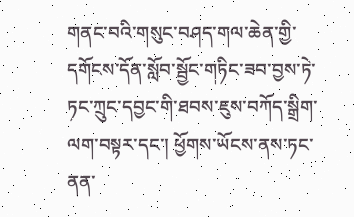གནང་བའི་གསུང་བཤད་གལ་ཆེན་གྱི་དགོངས་དོན་སློབ་སྦྱོང་གཏིང་ཟབ་བྱས་ཏེ་ཏང་ཀྲུང་དབྱང་གི་ཐབས་ཇུས་བཀོད་སྒྲིག་ལག་བསྟར་དང་། ཕྱོགས་ཡོངས་ནས་ཏང་ནན་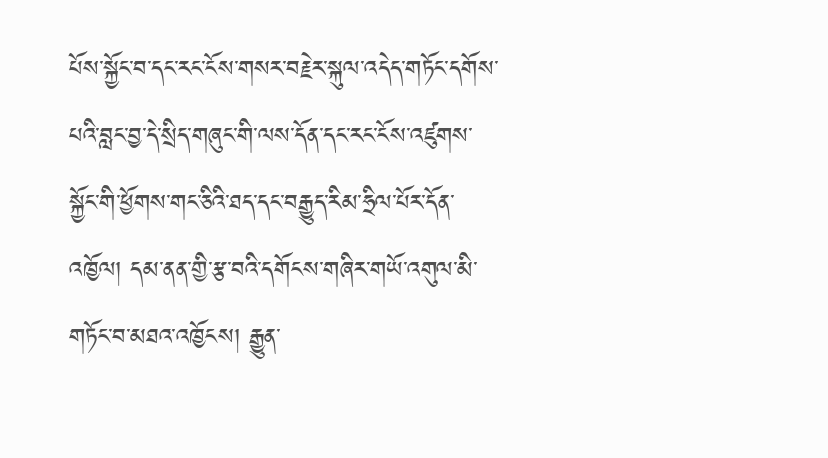པོས་སྐྱོང་བ་དང་རང་ངོས་གསར་བརྗེར་སྐུལ་འདེད་གཏོང་དགོས་པའི་བླང་བྱ་དེ་སྲིད་གཞུང་གི་ལས་དོན་དང་རང་ངོས་འཛུགས་སྐྱོང་གི་ཕྱོགས་གང་ཅིའི་ཐད་དང་བརྒྱུད་རིམ་ཧྲིལ་པོར་དོན་འཁྱོལ། དམ་ནན་གྱི་རྩ་བའི་དགོངས་གཞིར་གཡོ་འགུལ་མི་གཏོང་བ་མཐའ་འཁྱོངས། རྒྱུན་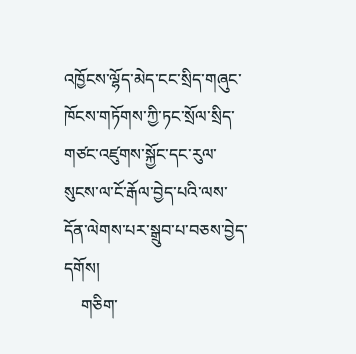འཁྱོངས་ལྷོད་མེད་ངང་སྲིད་གཞུང་ཁོངས་གཏོགས་ཀྱི་ཏང་སྲོལ་སྲིད་གཙང་འཛུགས་སྐྱོང་དང་རུལ་སུངས་ལ་ངོ་རྒོལ་བྱེད་པའི་ལས་དོན་ལེགས་པར་སྒྲུབ་པ་བཅས་བྱེད་དགོས།
    གཅིག་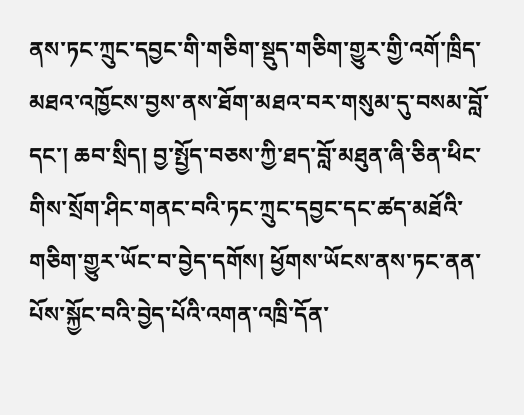ནས་ཏང་ཀྲུང་དབྱང་གི་གཅིག་སྡུད་གཅིག་གྱུར་གྱི་འགོ་ཁྲིད་མཐའ་འཁྱོངས་བྱས་ནས་ཐོག་མཐའ་བར་གསུམ་དུ་བསམ་བློ་དང་། ཆབ་སྲིད། བྱ་སྤྱོད་བཅས་ཀྱི་ཐད་བློ་མཐུན་ཞི་ཅིན་ཕིང་གིས་སྲོག་ཤིང་གནང་བའི་ཏང་ཀྲུང་དབྱང་དང་ཚད་མཐོའི་གཅིག་གྱུར་ཡོང་བ་བྱེད་དགོས། ཕྱོགས་ཡོངས་ནས་ཏང་ནན་པོས་སྐྱོང་བའི་བྱེད་པོའི་འགན་འཁྲི་དོན་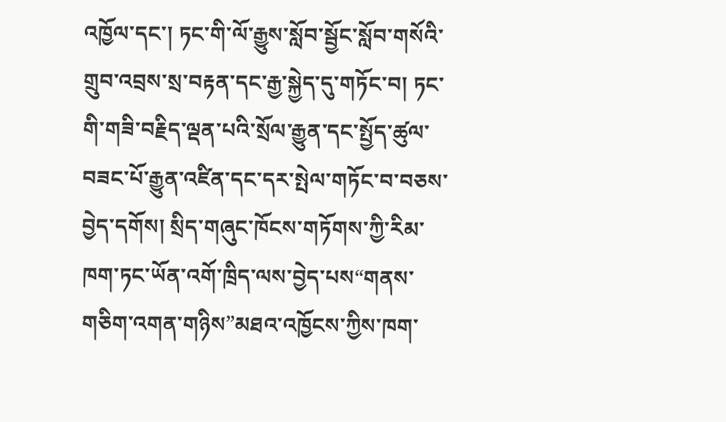འཁྱོལ་དང་། ཏང་གི་ལོ་རྒྱུས་སློབ་སྦྱོང་སློབ་གསོའི་གྲུབ་འབྲས་སྲ་བརྟན་དང་རྒྱ་སྐྱེད་དུ་གཏོང་བ། ཏང་གི་གཟི་བརྗིད་ལྡན་པའི་སྲོལ་རྒྱུན་དང་སྤྱོད་ཚུལ་བཟང་པོ་རྒྱུན་འཛིན་དང་དར་སྤེལ་གཏོང་བ་བཅས་བྱེད་དགོས། སྲིད་གཞུང་ཁོངས་གཏོགས་ཀྱི་རིམ་ཁག་ཏང་ཡོན་འགོ་ཁྲིད་ལས་བྱེད་པས“གནས་གཅིག་འགན་གཉིས”མཐའ་འཁྱོངས་ཀྱིས་ཁག་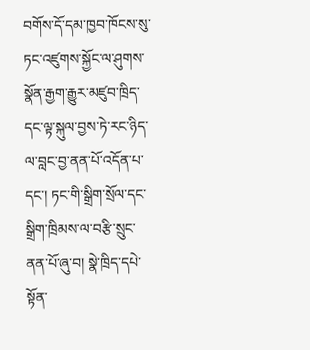བགོས་དོ་དམ་ཁྱབ་ཁོངས་སུ་ཏང་འཛུགས་སྐྱོང་ལ་ཤུགས་སྣོན་རྒྱག་རྒྱུར་མཛུབ་ཁྲིད་དང་ལྟ་སྐུལ་བྱས་ཏེ་རང་ཉིད་ལ་བླང་བྱ་ནན་པོ་འདོན་པ་དང་། ཏང་གི་སྒྲིག་སྲོལ་དང་སྒྲིག་ཁྲིམས་ལ་བརྩི་སྲུང་ནན་པོ་ཞུ་བ། སྣེ་ཁྲིད་དཔེ་སྟོན་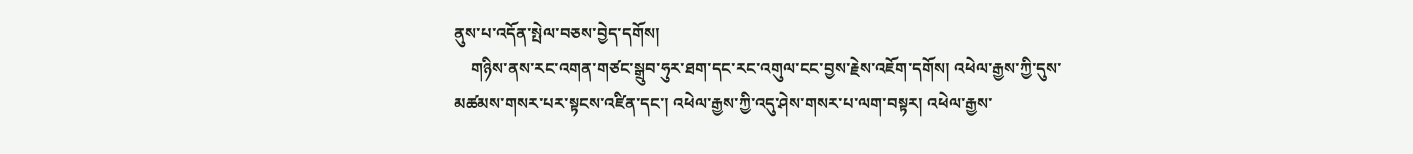ནུས་པ་འདོན་སྤེལ་བཅས་བྱེད་དགོས།
    གཉིས་ནས་རང་འགན་གཙང་སྒྲུབ་ཧུར་ཐག་དང་རང་འགུལ་ངང་བྱས་རྗེས་འཇོག་དགོས། འཕེལ་རྒྱས་ཀྱི་དུས་མཚམས་གསར་པར་སྟངས་འཛིན་དང་། འཕེལ་རྒྱས་ཀྱི་འདུ་ཤེས་གསར་པ་ལག་བསྟར། འཕེལ་རྒྱས་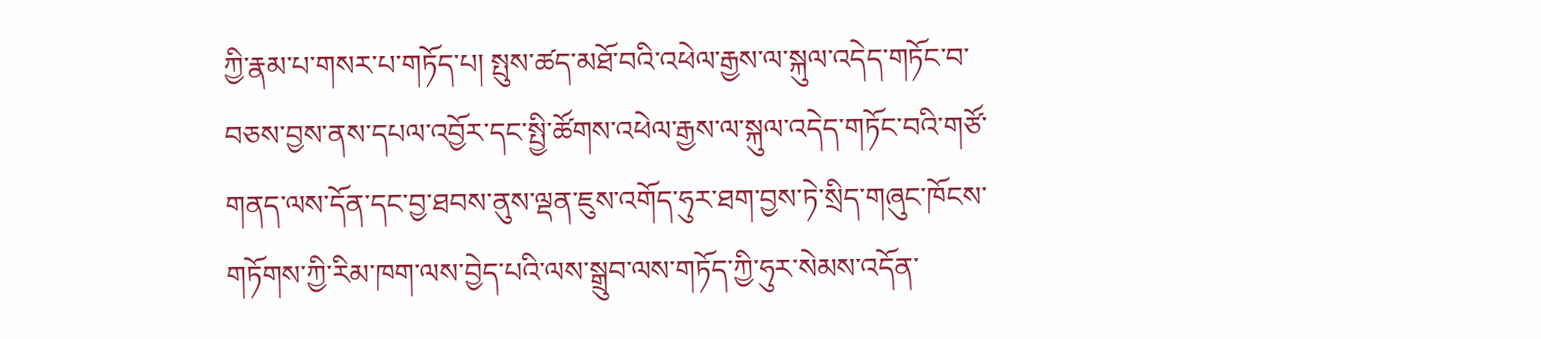ཀྱི་རྣམ་པ་གསར་པ་གཏོད་པ། སྤུས་ཚད་མཐོ་བའི་འཕེལ་རྒྱས་ལ་སྐུལ་འདེད་གཏོང་བ་བཅས་བྱས་ནས་དཔལ་འབྱོར་དང་སྤྱི་ཚོགས་འཕེལ་རྒྱས་ལ་སྐུལ་འདེད་གཏོང་བའི་གཙོ་གནད་ལས་དོན་དང་བྱ་ཐབས་ནུས་ལྡན་ཇུས་འགོད་ཧུར་ཐག་བྱས་ཏེ་སྲིད་གཞུང་ཁོངས་གཏོགས་ཀྱི་རིམ་ཁག་ལས་བྱེད་པའི་ལས་སྒྲུབ་ལས་གཏོད་ཀྱི་ཧུར་སེམས་འདོན་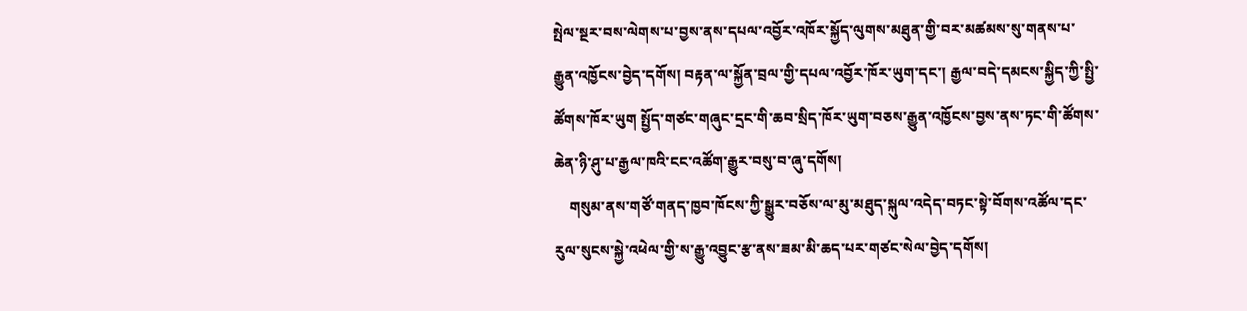སྤེལ་སྔར་བས་ལེགས་པ་བྱས་ནས་དཔལ་འབྱོར་འཁོར་སྐྱོད་ལུགས་མཐུན་གྱི་བར་མཚམས་སུ་གནས་པ་རྒྱུན་འཁྱོངས་བྱེད་དགོས། བརྟན་ལ་སྐྱོན་བྲལ་གྱི་དཔལ་འབྱོར་ཁོར་ཡུག་དང་། རྒྱལ་བདེ་དམངས་སྐྱིད་ཀྱི་སྤྱི་ཚོགས་ཁོར་ཡུག སྤྱོད་གཙང་གཞུང་དྲང་གི་ཆབ་སྲིད་ཁོར་ཡུག་བཅས་རྒྱུན་འཁྱོངས་བྱས་ནས་ཏང་གི་ཚོགས་ཆེན་ཉི་ཤུ་པ་རྒྱལ་ཁའི་ངང་འཚོག་རྒྱུར་བསུ་བ་ཞུ་དགོས།
    གསུམ་ནས་གཙོ་གནད་ཁྱབ་ཁོངས་ཀྱི་སྒྱུར་བཅོས་ལ་མུ་མཐུད་སྐུལ་འདེད་བཏང་སྟེ་བོགས་འཚོལ་དང་རུལ་སུངས་སྐྱེ་འཕེལ་གྱི་ས་རྒྱུ་འབྱུང་རྩ་ནས་ཟམ་མི་ཆད་པར་གཙང་སེལ་བྱེད་དགོས།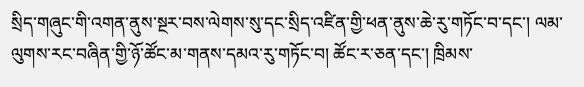སྲིད་གཞུང་གི་འགན་ནུས་སྔར་བས་ལེགས་སུ་དང་སྲིད་འཛིན་གྱི་ཕན་ནུས་ཆེ་རུ་གཏོང་བ་དང་། ལམ་ལུགས་རང་བཞིན་གྱི་ཉོ་ཚོང་མ་གནས་དམའ་རུ་གཏོང་བ། ཚོང་ར་ཅན་དང་། ཁྲིམས་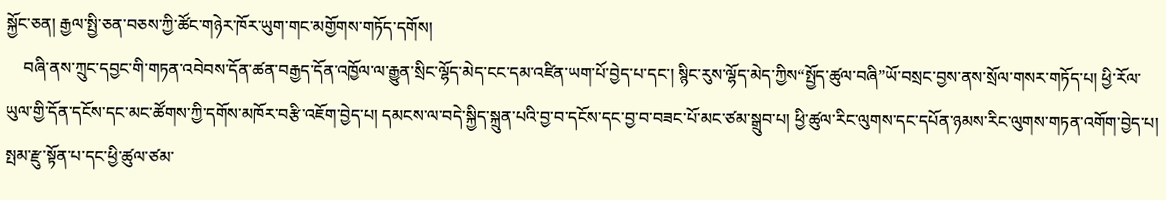སྐྱོང་ཅན། རྒྱལ་སྤྱི་ཅན་བཅས་ཀྱི་ཚོང་གཉེར་ཁོར་ཡུག་གང་མགྱོགས་གཏོད་དགོས།
    བཞི་ནས་ཀྲུང་དབྱང་གི་གཏན་འབེབས་དོན་ཚན་བརྒྱད་དོན་འཁྱོལ་ལ་རྒྱུན་སྲིང་ལྷོད་མེད་ངང་དམ་འཛིན་ཡག་པོ་བྱེད་པ་དང་། སྙིང་རུས་ལྷོད་མེད་ཀྱིས“སྤྱོད་ཚུལ་བཞི”ཡོ་བསྲང་བྱས་ནས་སྲོལ་གསར་གཏོད་པ། ཕྱི་རོལ་ཡུལ་གྱི་དོན་དངོས་དང་མང་ཚོགས་ཀྱི་དགོས་མཁོར་བརྩི་འཇོག་བྱེད་པ། དམངས་ལ་བདེ་སྐྱིད་སྐྲུན་པའི་བྱ་བ་དངོས་དང་བྱ་བ་བཟང་པོ་མང་ཙམ་སྒྲུབ་པ། ཕྱི་ཚུལ་རིང་ལུགས་དང་དཔོན་ཉམས་རིང་ལུགས་གཏན་འགོག་བྱེད་པ། སྤམ་རྫུ་སྟོན་པ་དང་ཕྱི་ཚུལ་ཙམ་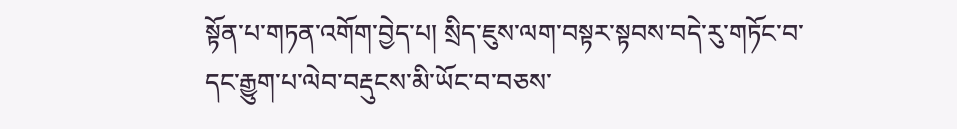སྟོན་པ་གཏན་འགོག་བྱེད་པ། སྲིད་ཇུས་ལག་བསྟར་སྟབས་བདེ་རུ་གཏོང་བ་དང་རྒྱུག་པ་ལེབ་བརྡུངས་མི་ཡོང་བ་བཅས་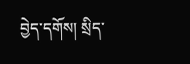བྱེད་དགོས། སྲིད་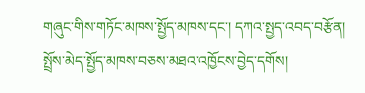གཞུང་གིས་གཏོང་མཁས་སྤྱོད་མཁས་དང་། དཀའ་སྤྱད་འབད་བརྩོན། སྤྲོས་མེད་སྤྱོད་མཁས་བཅས་མཐའ་འཁྱོངས་བྱེད་དགོས།